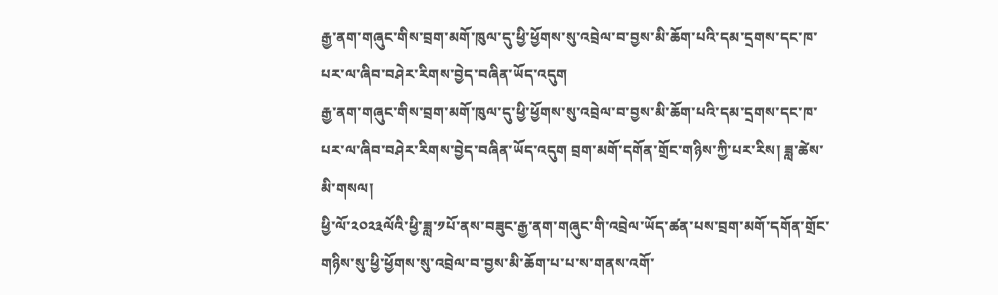རྒྱ་ནག་གཞུང་གིས་བྲག་མགོ་ཁུལ་དུ་ཕྱི་ཕྱོགས་སུ་འབྲེལ་བ་བྱས་མི་ཆོག་པའི་དམ་དྲགས་དང་ཁ་པར་ལ་ཞིབ་བཤེར་རིགས་བྱེད་བཞིན་ཡོད་འདུག
རྒྱ་ནག་གཞུང་གིས་བྲག་མགོ་ཁུལ་དུ་ཕྱི་ཕྱོགས་སུ་འབྲེལ་བ་བྱས་མི་ཆོག་པའི་དམ་དྲགས་དང་ཁ་པར་ལ་ཞིབ་བཤེར་རིགས་བྱེད་བཞིན་ཡོད་འདུག བྲག་མགོ་དགོན་གྲོང་གཉིས་ཀྱི་པར་རིས། ཟླ་ཚེས་མི་གསལ།
ཕྱི་ལོ་༢༠༢༣ལོའི་ཕྱི་ཟླ་༡པོ་ནས་བཟུང་རྒྱ་ནག་གཞུང་གི་འབྲེལ་ཡོད་ཚན་པས་བྲག་མགོ་དགོན་གྲོང་གཉིས་སུ་ཕྱི་ཕྱོགས་སུ་འབྲེལ་བ་བྱས་མི་ཆོག་པ་པ་ས་གནས་འགོ་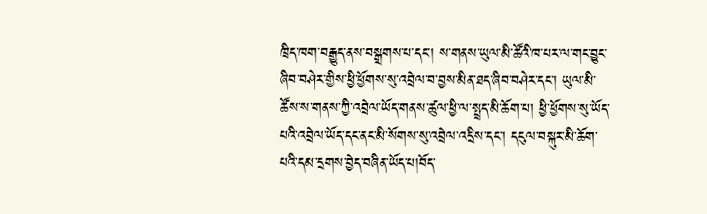ཁྲིད་ཁག་བརྒྱུད་ནས་བསྒྲགས་པ་དང་། ས་གནས་ཡུལ་མི་ཚོའི་ཁ་པར་ལ་གང་བྱུང་ཞིབ་བཤེར་གྱིས་ཕྱི་ཕྱོགས་སུ་འབྲེལ་བ་བྱས་མིན་ཐད་ཞིབ་བཤེར་དང་། ཡུལ་མི་ཚོས་ས་གནས་ཀྱི་འབྲེལ་ཡོད་གནས་ཚུལ་ཕྱི་ལ་སྤྲད་མི་ཆོག་པ། ཕྱི་ཕྱོགས་སུ་ཡོད་པའི་འབྲེལ་ཡོད་དང་ནང་མི་སོགས་སུ་འབྲེལ་འདྲིས་དང་། དངུལ་བསྐུར་མི་ཆོག་པའི་དམ་དྲགས་བྱེད་བཞིན་ཡོད་པ།བོད་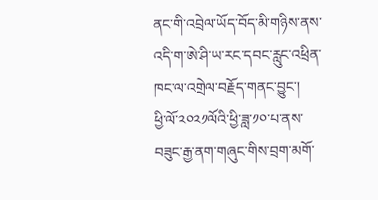ནང་གི་འབྲེལ་ཡོད་བོད་མི་གཉིས་ནས་འདི་ག་ཨེ་ཤི་ཡ་རང་དབང་རླུང་འཕྲིན་ཁང་ལ་འགྲེལ་བརྗོད་གནང་བྱུང་།
ཕྱི་ལོ་༢༠༢༡ལོའི་ཕྱི་ཟླ་༡༠་པ་ནས་བཟུང་རྒྱ་ནག་གཞུང་གིས་བྲག་མགོ་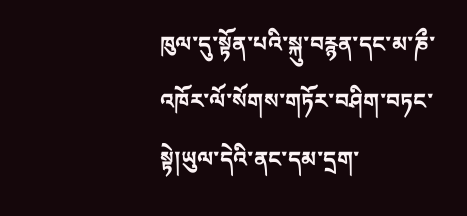ཁུལ་དུ་སྟོན་པའི་སྐུ་བརྙན་དང་མ་ཎྀ་འཁོར་ལོ་སོགས་གཏོར་བཤིག་བཏང་སྟེ།ཡུལ་དེའི་ནང་དམ་དྲག་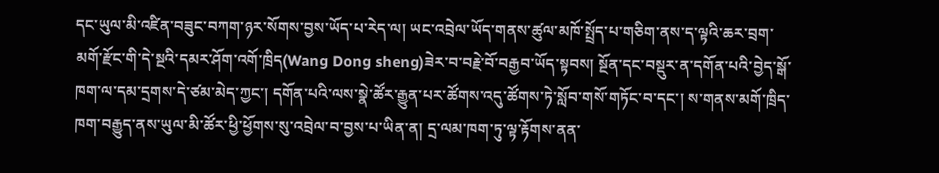དང་ཡུལ་མི་འཛིན་བཟུང་བཀག་ཉར་སོགས་བྱས་ཡོད་པ་རེད་ལ། ཡང་འབྲེལ་ཡོད་གནས་ཚུལ་མཁོ་སྤྲོད་པ་གཅིག་ནས་ད་ལྟའི་ཆར་བྲག་མགོ་རྫོང་གི་དེ་སྔའི་དམར་ཤོག་འགོ་ཁྲིད(Wang Dong sheng)ཟེར་བ་བརྗེ་བོ་བརྒྱབ་ཡོད་སྟབས། སྔོན་དང་བསྡུར་ན་དགོན་པའི་བྱེད་སྒོ་ཁག་ལ་དམ་དྲགས་དེ་ཙམ་མེད་ཀྱང་། དགོན་པའི་ལས་སྣེ་ཚོར་རྒྱུན་པར་ཚོགས་འདུ་ཚོགས་ཏེ་སློབ་གསོ་གཏོང་བ་དང་། ས་གནས་མགོ་ཁྲིད་ཁག་བརྒྱུད་ནས་ཡུལ་མི་ཚོར་ཕྱི་ཕྱོགས་སུ་འབྲེལ་བ་བྱས་པ་ཡིན་ན། དྲ་ལམ་ཁག་ཏུ་ལྟ་རྟོགས་ནན་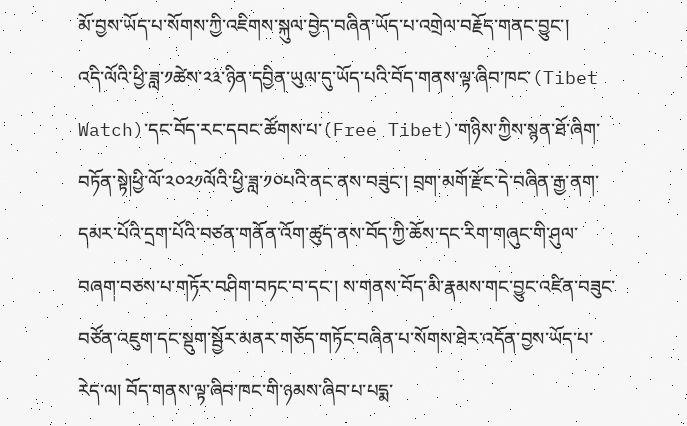མོ་བྱས་ཡོད་པ་སོགས་ཀྱི་འཇིགས་སྐུལ་བྱེད་བཞིན་ཡོད་པ་འགྲེལ་བརྗོད་གནང་བྱུང་།
འདི་ལོའི་ཕྱི་ཟླ་༡ཚེས་༢༣་ཉིན་དབྱིན་ཡུལ་དུ་ཡོད་པའི་བོད་གནས་ལྟ་ཞིབ་ཁང་(Tibet Watch)་དང་བོད་རང་དབང་ཚོགས་པ་(Free Tibet)་གཉིས་ཀྱིས་སྙན་ཐོ་ཞིག་བཏོན་སྟེ།ཕྱི་ལོ་༢༠༢༡ལོའི་ཕྱི་ཟླ་༡༠པའི་ནང་ནས་བཟུང་། བྲག་མགོ་རྫོང་དེ་བཞིན་རྒྱ་ནག་དམར་པོའི་དྲག་པོའི་བཙན་གནོན་འོག་ཚུད་ནས་བོད་ཀྱི་ཆོས་དང་རིག་གཞུང་གི་ཤུལ་བཞག་བཅས་པ་གཏོར་བཤིག་བཏང་བ་དང་། ས་གནས་བོད་མི་རྣམས་གང་བྱུང་འཛིན་བཟུང་བཙོན་འཇུག་དང་སྡུག་སྦྱོར་མནར་གཅོད་གཏོང་བཞིན་པ་སོགས་ཐེར་འདོན་བྱས་ཡོད་པ་རེད་ལ། བོད་གནས་ལྟ་ཞིབ་ཁང་གི་ཉམས་ཞིབ་པ་པདྨ་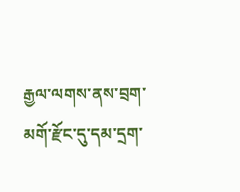རྒྱལ་ལགས་ནས་བྲག་མགོ་རྫོང་དུ་དམ་དྲག་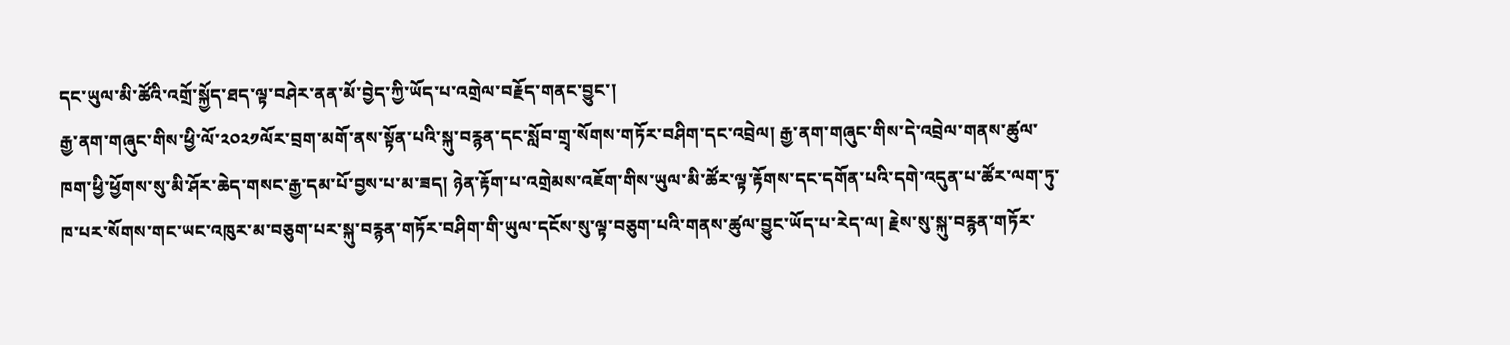དང་ཡུལ་མི་ཚོའི་འགྲོ་སྐྱོད་ཐད་ལྟ་བཤེར་ནན་མོ་བྱེད་ཀྱི་ཡོད་པ་འགྲེལ་བརྗོད་གནང་བྱུང་།
རྒྱ་ནག་གཞུང་གིས་ཕྱི་ལོ་༢༠༢༡ལོར་བྲག་མགོ་ནས་སྟོན་པའི་སྐུ་བརྙན་དང་སློབ་གྲྭ་སོགས་གཏོར་བཤིག་དང་འབྲེལ། རྒྱ་ནག་གཞུང་གིས་དེ་འབྲེལ་གནས་ཚུལ་ཁག་ཕྱི་ཕྱོགས་སུ་མི་ཤོར་ཆེད་གསང་རྒྱ་དམ་པོ་བྱས་པ་མ་ཟད། ཉེན་རྟོག་པ་འགྲེམས་འཇོག་གིས་ཡུལ་མི་ཚོར་ལྟ་རྟོགས་དང་དགོན་པའི་དགེ་འདུན་པ་ཚོར་ལག་ཏུ་ཁ་པར་སོགས་གང་ཡང་འཁུར་མ་བཅུག་པར་སྐུ་བརྙན་གཏོར་བཤིག་གི་ཡུལ་དངོས་སུ་ལྟ་བཅུག་པའི་གནས་ཚུལ་བྱུང་ཡོད་པ་རེད་ལ། རྗེས་སུ་སྐུ་བརྙན་གཏོར་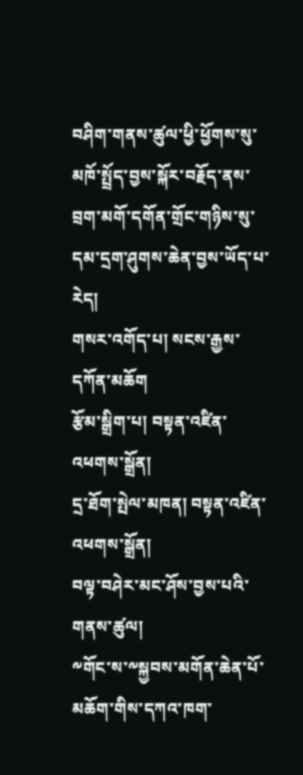བཤིག་གནས་ཚུལ་ཕྱི་ཕྱོགས་སུ་མཁོ་སྤྲོད་བྱས་སྐོར་བརྗོད་ནས་བྲག་མགོ་དགོན་གྲོང་གཉིས་སུ་དམ་དྲག་ཤུགས་ཆེན་བྱས་ཡོད་པ་རེད།
གསར་འགོད་པ། སངས་རྒྱས་དཀོན་མཆོག
རྩོམ་སྒྲིག་པ། བསྟན་འཛིན་འཕགས་སྒྲོན།
དྲ་ཐོག་སྤེལ་མཁན། བསྟན་འཛིན་འཕགས་སྒྲོན།
བལྟ་བཤེར་མང་ཤོས་བྱས་པའི་གནས་ཚུལ།
༸གོང་ས་༸སྐྱབས་མགོན་ཆེན་པོ་མཆོག་གིས་དཀའ་ཁག་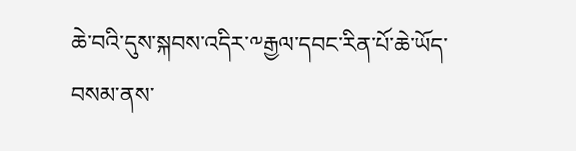ཆེ་བའི་དུས་སྐབས་འདིར་༸རྒྱལ་དབང་རིན་པོ་ཆེ་ཡོད་བསམ་ནས་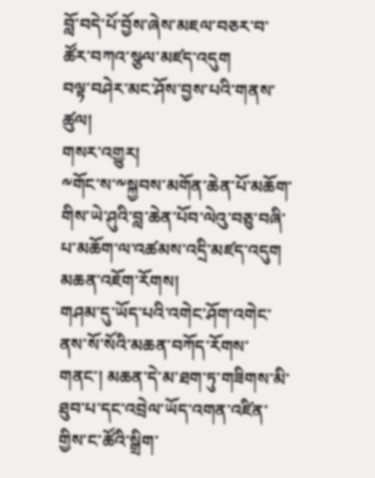བློ་བདེ་པོ་བྱོས་ཞེས་མཇལ་བཅར་བ་ཚོར་བཀའ་སྩལ་མཛད་འདུག
བལྟ་བཤེར་མང་ཤོས་བྱས་པའི་གནས་ཚུལ།
གསར་འགྱུར།
༸གོང་ས་༸སྐྱབས་མགོན་ཆེན་པོ་མཆོག་གིས་ཡེ་ཤུའི་བླ་ཆེན་པོབ་ལེའུ་བཅུ་བཞི་པ་མཆོག་ལ་འཚམས་འདྲི་མཛད་འདུག
མཆན་འཇོག་རོགས།
གཤམ་དུ་ཡོད་པའི་འགེང་ཤོག་འགེང་ནས་སོ་སོའི་མཆན་བཀོད་རོགས་གནང་། མཆན་དེ་མ་ཐག་ཏུ་གཟིགས་མི་ཐུབ་པ་དང་འབྲེལ་ཡོད་འགན་འཛིན་གྱིས་ང་ཚོའི་སྒྲིག་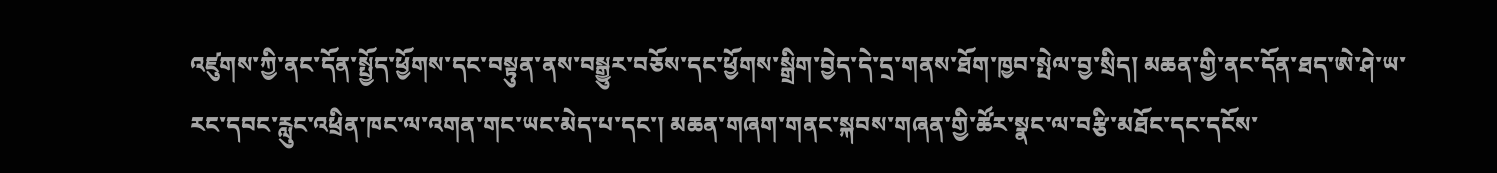འཛུགས་ཀྱི་ནང་དོན་སྤྱོད་ཕྱོགས་དང་བསྟུན་ནས་བསྒྱུར་བཅོས་དང་ཕྱོགས་སྒྲིག་བྱེད་དེ་དྲ་གནས་ཐོག་ཁྱབ་སྤེལ་བྱ་སྲིད། མཆན་གྱི་ནང་དོན་ཐད་ཨེ་ཤེ་ཡ་རང་དབང་རླུང་འཕྲིན་ཁང་ལ་འགན་གང་ཡང་མེད་པ་དང་། མཆན་གཞག་གནང་སྐབས་གཞན་གྱི་ཚོར་སྣང་ལ་བརྩི་མཐོང་དང་དངོས་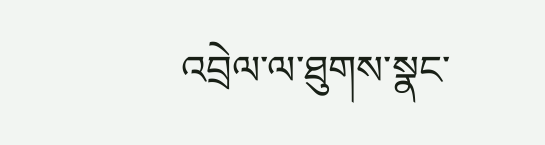འབྲེལ་ལ་ཐུགས་སྣང་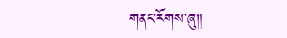གནང་རོགས་ཞུ༎